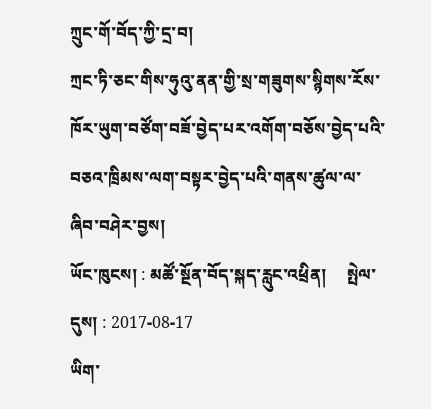ཀྲུང་གོ་བོད་ཀྱི་དྲ་བ།
ཀྲང་ཏི་ཅང་གིས་ཧུའུ་ནན་གྱི་སྲ་གཟུགས་སྙིགས་རོས་ཁོར་ཡུག་བཙོག་བཟོ་བྱེད་པར་འགོག་བཅོས་བྱེད་པའི་བཅའ་ཁྲིམས་ལག་བསྟར་བྱེད་པའི་གནས་ཚུལ་ལ་ཞིབ་བཤེར་བྱས།
ཡོང་ཁུངས། : མཚོ་སྔོན་བོད་སྐད་རླུང་འཕྲིན།     སྤེལ་དུས། : 2017-08-17
ཡིག་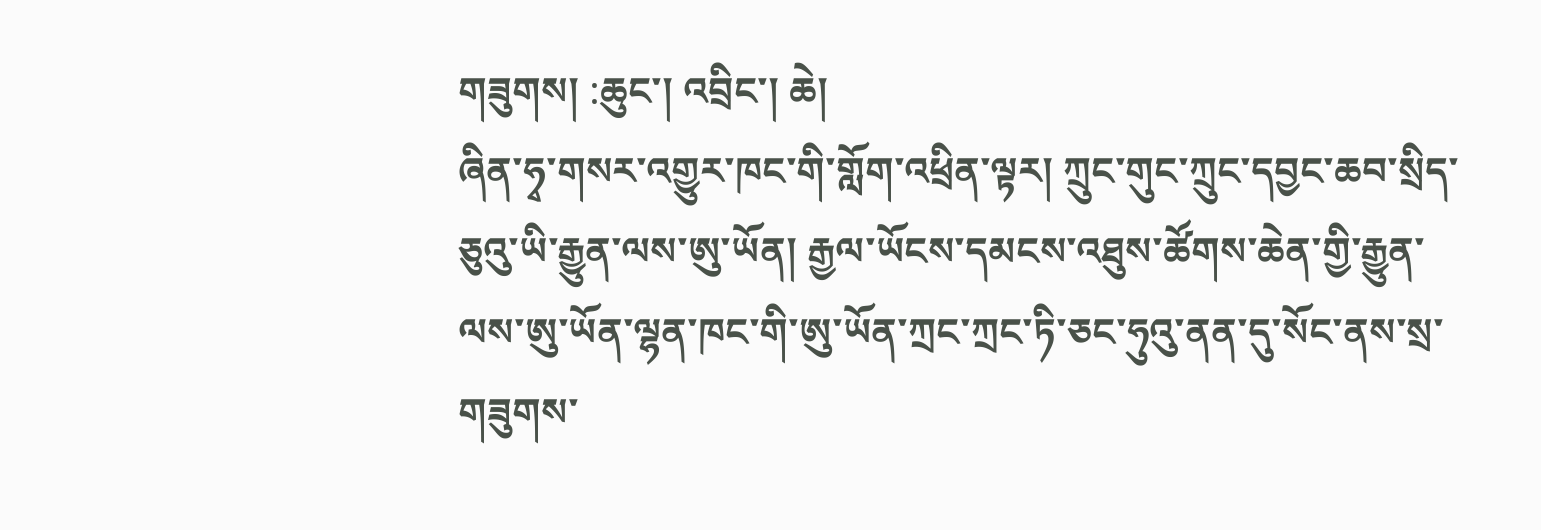གཟུགས། :ཆུང་། འབྲིང་། ཆེ།
ཞིན་ཧྭ་གསར་འགྱུར་ཁང་གི་གློག་འཕྲིན་ལྟར། ཀྲུང་གུང་ཀྲུང་དབྱང་ཆབ་སྲིད་ཅུའུ་ཡི་རྒྱུན་ལས་ཨུ་ཡོན། རྒྱལ་ཡོངས་དམངས་འཐུས་ཚོགས་ཆེན་གྱི་རྒྱུན་ལས་ཨུ་ཡོན་ལྷན་ཁང་གི་ཨུ་ཡོན་ཀྲང་ཀྲང་ཏི་ཅང་ཧུའུ་ནན་དུ་སོང་ནས་སྲ་གཟུགས་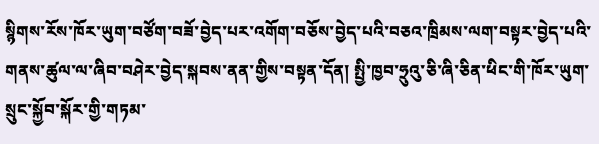སྙིགས་རོས་ཁོར་ཡུག་བཙོག་བཟོ་བྱེད་པར་འགོག་བཅོས་བྱེད་པའི་བཅའ་ཁྲིམས་ལག་བསྟར་བྱེད་པའི་གནས་ཚུལ་ལ་ཞིབ་བཤེར་བྱེད་སྐབས་ནན་གྱིས་བསྟན་དོན། སྤྱི་ཁྱབ་ཧྲུའུ་ཅི་ཞི་ཅིན་ཕིང་གི་ཁོར་ཡུག་སྲུང་སྐྱོབ་སྐོར་གྱི་གཏམ་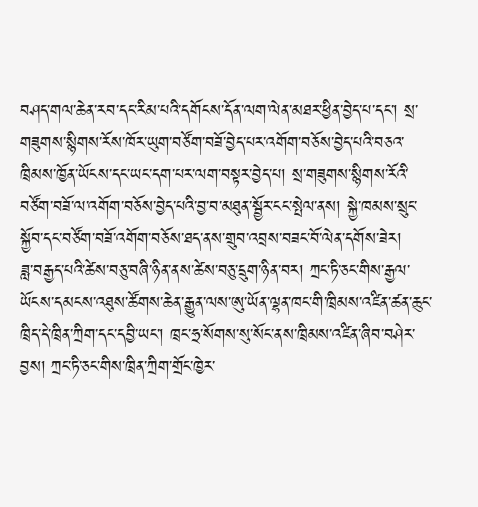བཤད་གལ་ཆེན་རབ་དང་རིམ་པའི་དགོངས་དོན་ལག་ལེན་མཐར་ཕྱིན་བྱེད་པ་དང་། སྲ་གཟུགས་སྙིགས་རོས་ཁོར་ཡུག་བཙོག་བཟོ་བྱེད་པར་འགོག་བཅོས་བྱེད་པའི་བཅའ་ཁྲིམས་ཁྱོན་ཡོངས་དང་ཡང་དག་པར་ལག་བསྟར་བྱེད་པ། སྲ་གཟུགས་སྙིགས་རོའི་བཙོག་བཟོ་ལ་འགོག་བཅོས་བྱེད་པའི་བྱ་བ་མཐུན་སྦྱོར་ངང་སྤེལ་ནས། སྐྱེ་ཁམས་སྲུང་སྐྱོབ་དང་བཙོག་བཟོ་འགོག་བཅོས་ཐད་ནས་གྲུབ་འབྲས་བཟང་བོ་ལེན་དགོས་ཟེར།
ཟླ་བརྒྱད་པའི་ཚེས་བཅུ་བཞི་ཉིན་ནས་ཚེས་བཅུ་དྲུག་ཉིན་བར། ཀྲང་ཏི་ཅང་གིས་རྒྱལ་ཡོངས་དམངས་འཐུས་ཚོགས་ཆེན་རྒྱུན་ལས་ཨུ་ཡོན་ལྷན་ཁང་གི་ཁྲིམས་འཛིན་ཚན་ཆུང་ཁྲིད་དེ་ཁྲིན་ཀྲིག་དང་དབྱི་ཡང་། ཁྲང་ཧྲ་སོགས་སུ་སོང་ནས་ཁྲིམས་འཛིན་ཞིབ་བཤེར་བྱས། ཀྲང་ཏི་ཅང་གིས་ཁྲིན་ཀྲིག་གྲོང་ཁྱེར་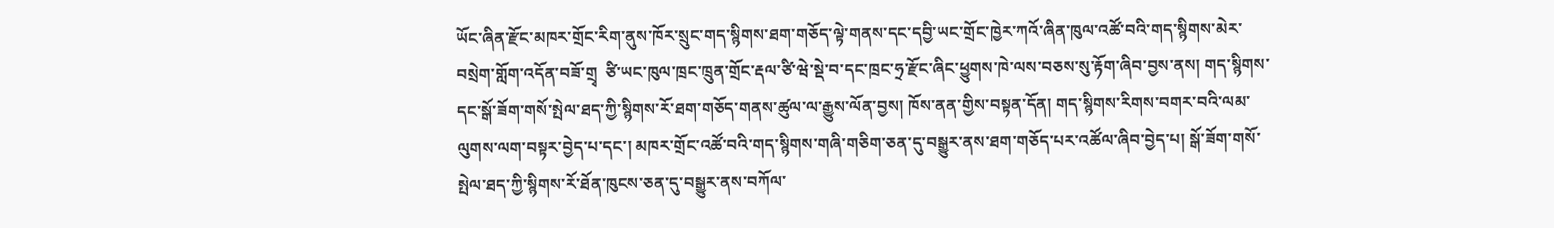ཡོང་ཞིན་རྫོང་མཁར་གྲོང་རིག་ནུས་ཁོར་སྲུང་གད་སྙིགས་ཐག་གཅོད་ལྟེ་གནས་དང་དབྱི་ཡང་གྲོང་ཁྱེར་ཀའོ་ཞིན་ཁུལ་འཚོ་བའི་གད་སྙིགས་མེར་བསྲེག་གློག་འདོན་བཟོ་གྲྭ  ཙི་ཡང་ཁུལ་ཁྲང་ཁྲུན་གྲོང་རྡལ་ཙི་ཝེ་སྡེ་བ་དང་ཁྲང་ཧྲ་རྫོང་ཞིང་ཕྱུགས་ཁེ་ལས་བཅས་སུ་རྟོག་ཞིབ་བྱས་ནས། གད་སྙིགས་དང་སྒོ་ཟོག་གསོ་སྤེལ་ཐད་ཀྱི་སྙིགས་རོ་ཐག་གཅོད་གནས་ཚུལ་ལ་རྒྱུས་ལོན་བྱས། ཁོས་ནན་གྱིས་བསྟན་དོན། གད་སྙིགས་རིགས་བགར་བའི་ལམ་ལུགས་ལག་བསྟར་བྱེད་པ་དང་། མཁར་གྲོང་འཚོ་བའི་གད་སྙིགས་གཞི་གཅིག་ཅན་དུ་བསྒྱུར་ནས་ཐག་གཅོད་པར་འཚོལ་ཞིབ་བྱེད་པ། སྒོ་ཟོག་གསོ་སྤེལ་ཐད་ཀྱི་སྙིགས་རོ་ཐོན་ཁུངས་ཅན་དུ་བསྒྱུར་ནས་བཀོལ་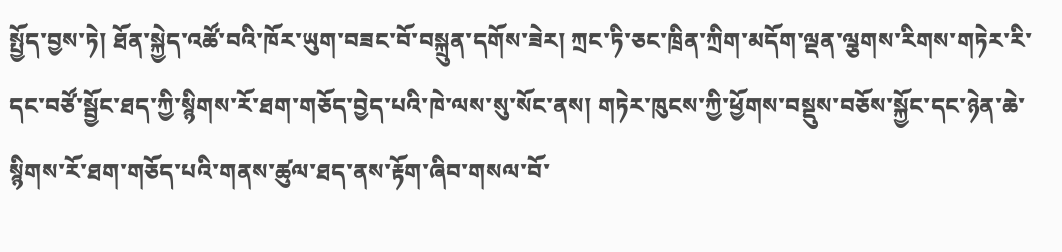སྤྱོད་བྱས་ཏེ། ཐོན་སྐྱེད་འཚོ་བའི་ཁོར་ཡུག་བཟང་བོ་བསྐྲུན་དགོས་ཟེར། ཀྲང་ཏི་ཅང་ཁྲིན་ཀྲིག་མདོག་ལྡན་ལྕགས་རིགས་གཏེར་རི་དང་བཙོ་སྦྱོང་ཐད་ཀྱི་སྙིགས་རོ་ཐག་གཅོད་བྱེད་པའི་ཁེ་ལས་སུ་སོང་ནས། གཏེར་ཁུངས་ཀྱི་ཕྱོགས་བསྡུས་བཅོས་སྐྱོང་དང་ཉེན་ཆེ་སྙིགས་རོ་ཐག་གཅོད་པའི་གནས་ཚུལ་ཐད་ནས་རྟོག་ཞིབ་གསལ་བོ་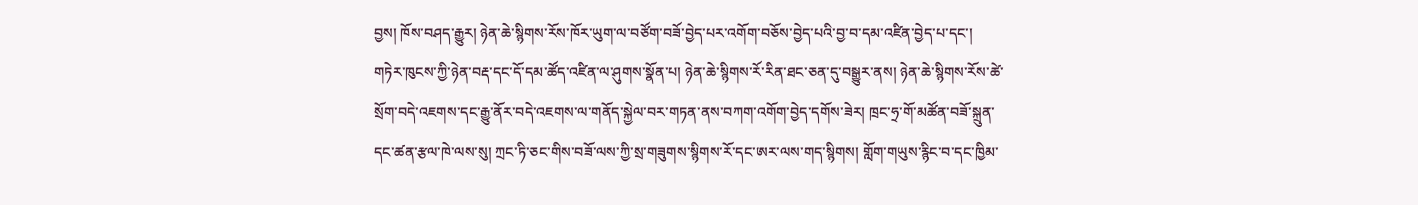བྱས། ཁོས་བཤད་རྒྱུར། ཉེན་ཆེ་སྙིགས་རོས་ཁོར་ཡུག་ལ་བཙོག་བཟོ་བྱེད་པར་འགོག་བཅོས་བྱེད་པའི་བྱ་བ་དམ་འཛིན་བྱེད་པ་དང་། གཏེར་ཁུངས་ཀྱི་ཉེན་བརྡ་དང་དོ་དམ་ཚོད་འཛིན་ལ་ཤུགས་སྣོན་པ། ཉེན་ཆེ་སྙིགས་རོ་རིན་ཐང་ཅན་དུ་བསྒྱུར་ནས། ཉེན་ཆེ་སྙིགས་རོས་ཚེ་སྲོག་བདེ་འཇགས་དང་རྒྱུ་ནོར་བདེ་འཇགས་ལ་གནོད་སྐྱེལ་བར་གཏན་ནས་བཀག་འགོག་བྱེད་དགོས་ཟེར། ཁྲང་ཧྲ་གོ་མཚོན་བཟོ་སྐྲུན་དང་ཚན་རྩལ་ཁེ་ལས་སུ། ཀྲང་ཏི་ཅང་གིས་བཟོ་ལས་ཀྱི་སྲ་གཟུགས་སྙིགས་རོ་དང་ཨར་ལས་གད་སྙིགས། གློག་གཡུས་རྙིང་བ་དང་ཁྱིམ་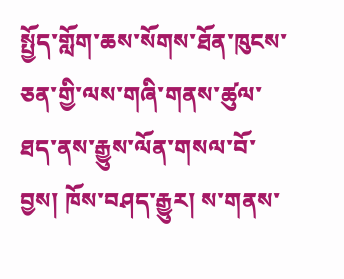སྤྱོད་གློག་ཆས་སོགས་ཐོན་ཁུངས་ཅན་གྱི་ལས་གཞི་གནས་ཚུལ་ཐད་ནས་རྒྱུས་ལོན་གསལ་བོ་བྱས། ཁོས་བཤད་རྒྱུར། ས་གནས་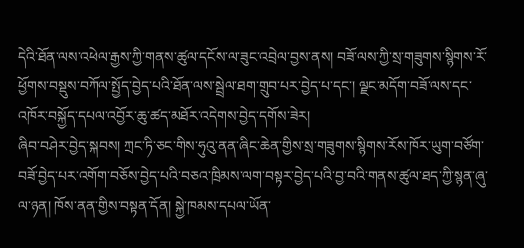དེའི་ཐོན་ལས་འཕེལ་རྒྱས་ཀྱི་གནས་ཚུལ་དངོས་ལ་ཟུང་འབྲེལ་བྱས་ནས། བཟོ་ལས་ཀྱི་སྲ་གཟུགས་སྙིགས་རོ་ཕྱོགས་བསྡུས་བཀོལ་སྤྱོད་བྱེད་པའི་ཐོན་ལས་སྦྲེལ་ཐག་གྲུབ་པར་བྱེད་པ་དང་། ལྗང་མདོག་བཟོ་ལས་དང་འཁོར་བསྐྱོད་དཔལ་འབྱོར་ཆུ་ཚད་མཐོར་འདེགས་བྱེད་དགོས་ཟེར།
ཞིབ་བཤེར་བྱེད་སྐབས། ཀྲང་ཏི་ཅང་གིས་ཧུའུ་ནན་ཞིང་ཆེན་གྱིས་སྲ་གཟུགས་སྙིགས་རོས་ཁོར་ཡུག་བཙོག་བཟོ་བྱེད་པར་འགོག་བཅོས་བྱེད་པའི་བཅའ་ཁྲིམས་ལག་བསྟར་བྱེད་པའི་བྱ་བའི་གནས་ཚུལ་ཐད་ཀྱི་སྙན་ཞུ་ལ་ཉན། ཁོས་ནན་གྱིས་བསྟན་དོན། སྐྱེ་ཁམས་དཔལ་ཡོན་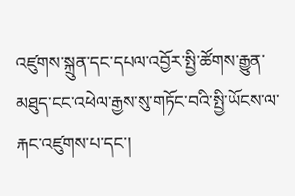འཛུགས་སྐྲུན་དང་དཔལ་འབྱོར་སྤྱི་ཚོགས་རྒྱུན་མཐུད་ངང་འཕེལ་རྒྱས་སུ་གཏོང་བའི་སྤྱི་ཡོངས་ལ་རྐང་འཛུགས་པ་དང་།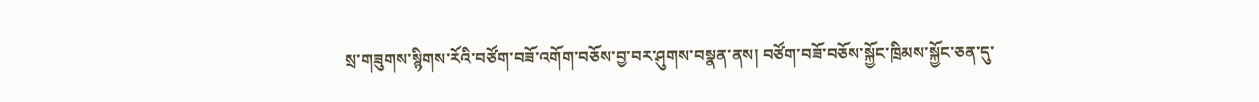སྲ་གཟུགས་སྙིགས་རོའི་བཙོག་བཟོ་འགོག་བཅོས་བྱ་བར་ཤུགས་བསྣན་ནས། བཙོག་བཟོ་བཅོས་སྐྱོང་ཁྲིམས་སྐྱོང་ཅན་དུ་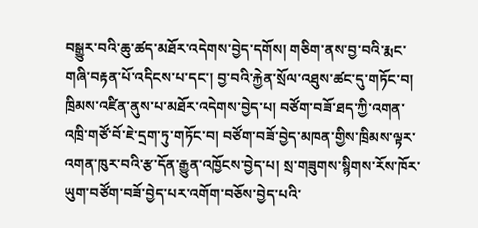བསྒྱུར་བའི་ཆུ་ཚད་མཐོར་འདེགས་བྱེད་དགོས། གཅིག་ནས་བྱ་བའི་རྨང་གཞི་བརྟན་པོ་འདིངས་པ་དང་། བྱ་བའི་རྐྱེན་སྲོལ་འཐུས་ཚང་དུ་གཏོང་བ། ཁྲིམས་འཛིན་ནུས་པ་མཐོར་འདེགས་བྱེད་པ། བཙོག་བཟོ་ཐད་ཀྱི་འགན་འཁྲི་གཙོ་བོ་ཇེ་དྲག་ཏུ་གཏོང་བ། བཙོག་བཟོ་བྱེད་མཁན་གྱིས་ཁྲིམས་ལྟར་འགན་ཁུར་བའི་རྩ་དོན་རྒྱུན་འཁྱོངས་བྱེད་པ། སྲ་གཟུགས་སྙིགས་རོས་ཁོར་ཡུག་བཙོག་བཟོ་བྱེད་པར་འགོག་བཅོས་བྱེད་པའི་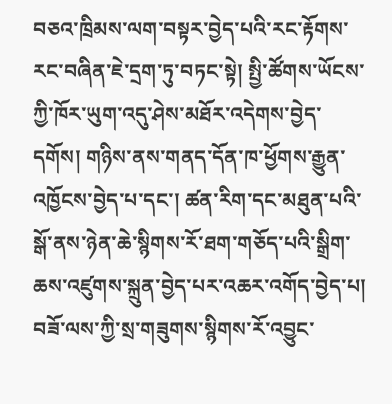བཅའ་ཁྲིམས་ལག་བསྟར་བྱེད་པའི་རང་རྟོགས་རང་བཞིན་ཇེ་དྲག་ཏུ་བཏང་སྟེ། སྤྱི་ཚོགས་ཡོངས་ཀྱི་ཁོར་ཡུག་འདུ་ཤེས་མཐོར་འདེགས་བྱེད་དགོས། གཉིས་ནས་གནད་དོན་ཁ་ཕྱོགས་རྒྱུན་འཁྱོངས་བྱེད་པ་དང་། ཚན་རིག་དང་མཐུན་པའི་སྒོ་ནས་ཉེན་ཆེ་སྙིགས་རོ་ཐག་གཅོད་པའི་སྒྲིག་ཆས་འཛུགས་སྐྲུན་བྱེད་པར་འཆར་འགོད་བྱེད་པ། བཟོ་ལས་ཀྱི་སྲ་གཟུགས་སྙིགས་རོ་འབྱུང་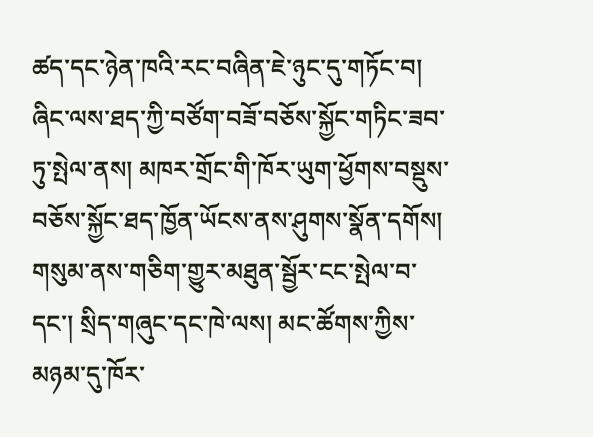ཚད་དང་ཉེན་ཁའི་རང་བཞིན་ཇེ་ཉུང་དུ་གཏོང་བ། ཞིང་ལས་ཐད་ཀྱི་བཙོག་བཟོ་བཅོས་སྐྱོང་གཏིང་ཟབ་ཏུ་སྤེལ་ནས། མཁར་གྲོང་གི་ཁོར་ཡུག་ཕྱོགས་བསྡུས་བཅོས་སྐྱོང་ཐད་ཁྱོན་ཡོངས་ནས་ཤུགས་སྣོན་དགོས། གསུམ་ནས་གཅིག་གྱུར་མཐུན་སྦྱོར་ངང་སྤེལ་བ་དང་། སྲིད་གཞུང་དང་ཁེ་ལས། མང་ཚོགས་ཀྱིས་མཉམ་དུ་ཁོར་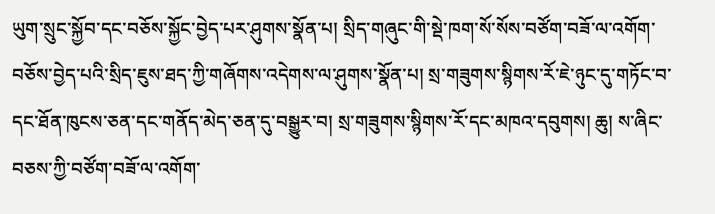ཡུག་སྲུང་སྐྱོབ་དང་བཅོས་སྐྱོང་བྱེད་པར་ཤུགས་སྣོན་པ། སྲིད་གཞུང་གི་སྡེ་ཁག་སོ་སོས་བཙོག་བཟོ་ལ་འགོག་བཅོས་བྱེད་པའི་སྲིད་ཇུས་ཐད་ཀྱི་གཞོགས་འདེགས་ལ་ཤུགས་སྣོན་པ། སྲ་གཟུགས་སྙིགས་རོ་ཇེ་ཉུང་དུ་གཏོང་བ་དང་ཐོན་ཁུངས་ཅན་དང་གནོད་མེད་ཅན་དུ་བསྒྱུར་བ། སྲ་གཟུགས་སྙིགས་རོ་དང་མཁའ་དབུགས། ཆུ། ས་ཞིང་བཅས་ཀྱི་བཙོག་བཟོ་ལ་འགོག་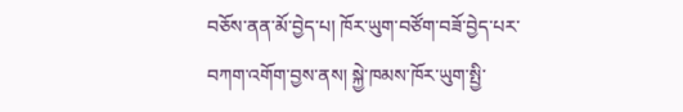བཅོས་ནན་མོ་བྱེད་པ། ཁོར་ཡུག་བཙོག་བཟོ་བྱེད་པར་བཀག་འགོག་བྱས་ནས། སྐྱེ་ཁམས་ཁོར་ཡུག་སྤྱི་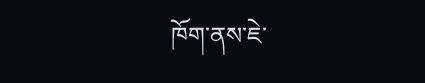ཁོག་ནས་ཇེ་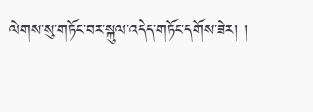ལེགས་སུ་གཏོང་བར་སྐུལ་འདེད་གཏོང་དགོས་ཟེར། །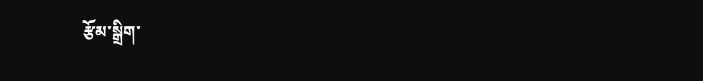རྩོམ་སྒྲིག་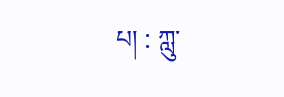པ། : ཀླུ་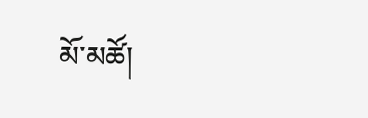མོ་མཚོ།